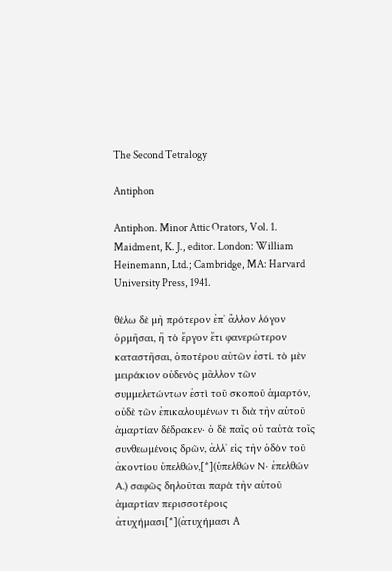The Second Tetralogy

Antiphon

Antiphon. Minor Attic Orators, Vol. 1. Maidment, K. J., editor. London: William Heinemann, Ltd.; Cambridge, MA: Harvard University Press, 1941.

θέλω δὲ μὴ πρότερον ἐπʼ ἄλλον λόγον ὁρμῆσαι, ἢ τὸ ἔργον ἔτι φανερώτερον καταστῆσαι, ὁποτέρου αὐτῶν ἐστί. τὸ μὲν μειράκιον οὐδενὸς μᾶλλον τῶν συμμελετώντων ἐστὶ τοῦ σκοποῦ ἁμαρτόν, οὐδὲ τῶν ἐπικαλουμένων τι διὰ τὴν αὑτοῦ ἁμαρτίαν δέδρακεν· ὁ δὲ παῖς οὐ ταὐτὰ τοῖς συνθεωμένοις δρῶν, ἀλλʼ εἰς τὴν ὁδὸν τοῦ ἀκοντίου ὑπελθών,[*](ὑπελθών Ν· ἐπελθών Α.) σαφῶς δηλοῦται παρὰ τὴν αὑτοῦ ἁμαρτίαν περισσοτέροις ἀτυχήμασι[*](ἀτυχήμασι A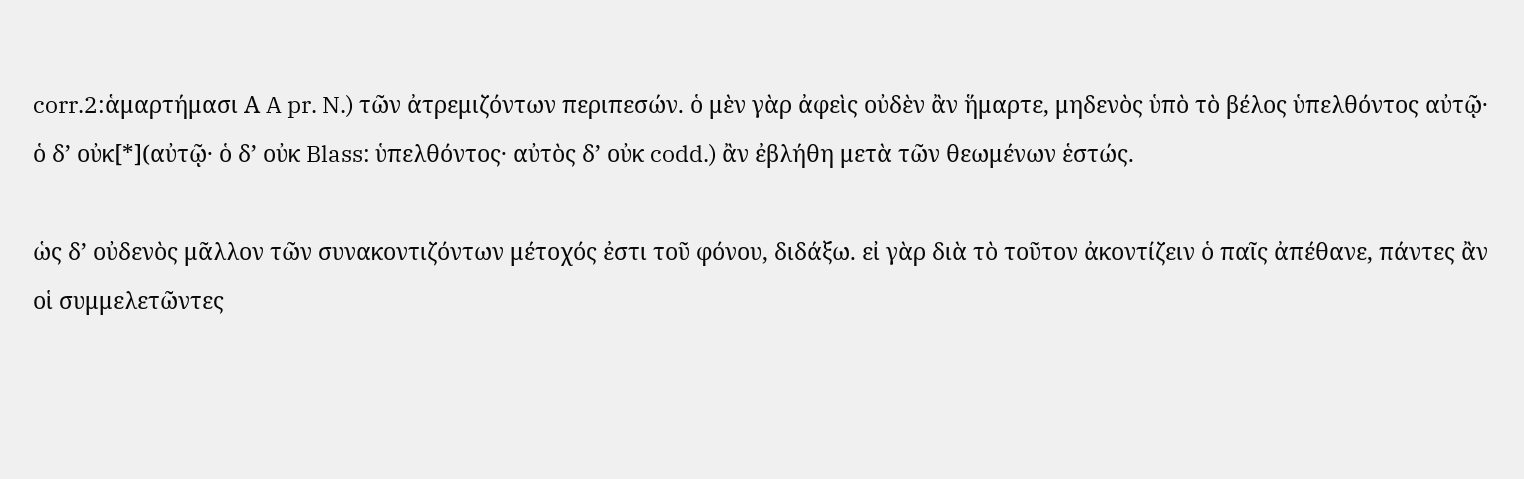corr.2:ἁμαρτήμασι Α A pr. N.) τῶν ἀτρεμιζόντων περιπεσών. ὁ μὲν γὰρ ἀφεὶς οὐδὲν ἂν ἥμαρτε, μηδενὸς ὑπὸ τὸ βέλος ὑπελθόντος αὐτῷ· ὁ δʼ οὐκ[*](αὐτῷ· ὁ δʼ οὐκ Blass: ὑπελθόντος· αὐτὸς δʼ οὐκ codd.) ἂν ἐβλήθη μετὰ τῶν θεωμένων ἑστώς.

ὡς δʼ οὐδενὸς μᾶλλον τῶν συνακοντιζόντων μέτοχός ἐστι τοῦ φόνου, διδάξω. εἰ γὰρ διὰ τὸ τοῦτον ἀκοντίζειν ὁ παῖς ἀπέθανε, πάντες ἂν οἱ συμμελετῶντες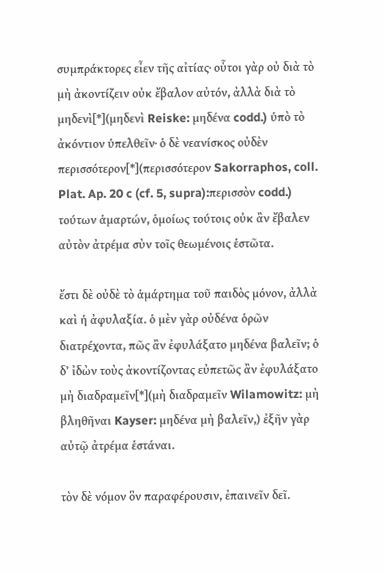συμπράκτορες εἶεν τῆς αἰτίας· οὗτοι γὰρ οὐ διὰ τὸ μὴ ἀκοντίζειν οὐκ ἔβαλον αὐτόν, ἀλλὰ διὰ τὸ μηδενὶ[*](μηδενὶ Reiske: μηδένα codd.) ὑπὸ τὸ ἀκόντιον ὑπελθεῖν· ὁ δὲ νεανίσκος οὐδὲν περισσότερον[*](περισσότερον Sakorraphos, coll. Plat. Ap. 20 c (cf. 5, supra):περισσὸν codd.) τούτων ἁμαρτών, ὁμοίως τούτοις οὐκ ἂν ἔβαλεν αὐτὸν ἀτρέμα σὺν τοῖς θεωμένοις ἑστῶτα.

ἔστι δὲ οὐδὲ τὸ ἁμάρτημα τοῦ παιδὸς μόνον, ἀλλὰ καὶ ἡ ἀφυλαξία. ὁ μὲν γὰρ οὐδένα ὁρῶν διατρέχοντα, πῶς ἂν ἐφυλάξατο μηδένα βαλεῖν; ὁ δʼ ἰδὼν τοὺς ἀκοντίζοντας εὐπετῶς ἂν ἐφυλάξατο μὴ διαδραμεῖν[*](μὴ διαδραμεῖν Wilamowitz: μὴ βληθῆναι Kayser: μηδένα μὴ βαλεῖν,) ἐξῆν γὰρ αὐτῷ ἀτρέμα ἑστάναι.

τὸν δὲ νόμον ὃν παραφέρουσιν, ἐπαινεῖν δεῖ.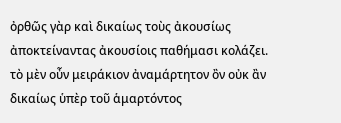ὀρθῶς γὰρ καὶ δικαίως τοὺς ἀκουσίως ἀποκτείναντας ἀκουσίοις παθήμασι κολάζει. τὸ μὲν οὖν μειράκιον ἀναμάρτητον ὂν οὐκ ἂν δικαίως ὑπὲρ τοῦ ἁμαρτόντος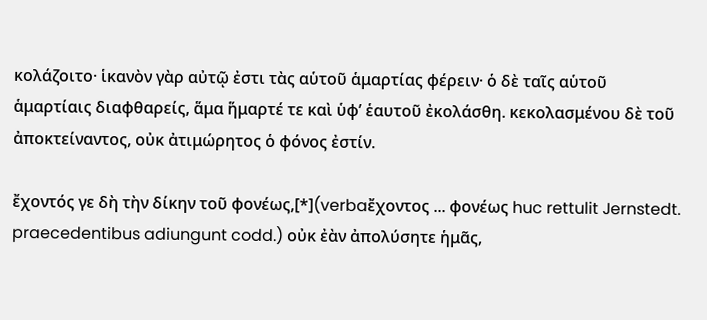κολάζοιτο· ἱκανὸν γὰρ αὐτῷ ἐστι τὰς αὑτοῦ ἁμαρτίας φέρειν· ὁ δὲ ταῖς αὑτοῦ ἁμαρτίαις διαφθαρείς, ἅμα ἥμαρτέ τε καὶ ὑφʼ ἑαυτοῦ ἐκολάσθη. κεκολασμένου δὲ τοῦ ἀποκτείναντος, οὐκ ἀτιμώρητος ὁ φόνος ἐστίν.

ἔχοντός γε δὴ τὴν δίκην τοῦ φονέως,[*](verbaἔχοντος ... φονέως huc rettulit Jernstedt. praecedentibus adiungunt codd.) οὐκ ἐὰν ἀπολύσητε ἡμᾶς,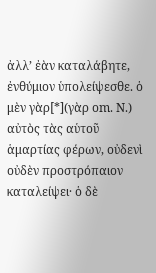ἀλλʼ ἐὰν καταλάβητε, ἐνθύμιον ὑπολείψεσθε. ὁ μὲν γὰρ[*](γὰρ om. N.) αὐτὸς τὰς αὑτοῦ ἁμαρτίας φέρων, οὐδενὶ οὐδὲν προστρόπαιον καταλείψει· ὁ δὲ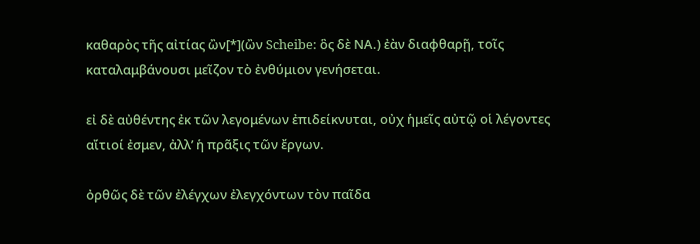καθαρὸς τῆς αἰτίας ὢν[*](ὢν Scheibe: ὃς δὲ ΝΑ.) ἐὰν διαφθαρῇ, τοῖς καταλαμβάνουσι μεῖζον τὸ ἐνθύμιον γενήσεται.

εἰ δὲ αὐθέντης ἐκ τῶν λεγομένων ἐπιδείκνυται, οὐχ ἡμεῖς αὐτῷ οἱ λέγοντες αἴτιοί ἐσμεν, ἀλλʼ ἡ πρᾶξις τῶν ἔργων.

ὀρθῶς δὲ τῶν ἐλέγχων ἐλεγχόντων τὸν παῖδα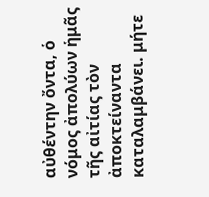αὐθέντην ὄντα, ὁ νόμος ἀπολύων ἡμᾶς τῆς αἰτίας τὸν ἀποκτείναντα καταλαμβάνει. μήτε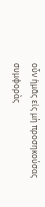οὖν ἡμᾶς εἰς μὴ προσηκούσας συμφορὰς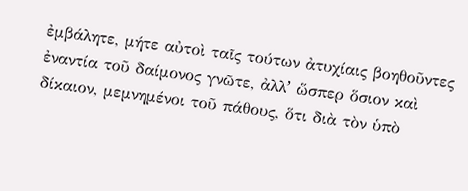ἐμβάλητε, μήτε αὐτοὶ ταῖς τούτων ἀτυχίαις βοηθοῦντες ἐναντία τοῦ δαίμονος γνῶτε, ἀλλʼ ὥσπερ ὅσιον καὶ δίκαιον, μεμνημένοι τοῦ πάθους, ὅτι διὰ τὸν ὑπὸ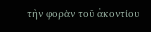τὴν φορὰν τοῦ ἀκοντίου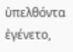ὑπελθόντα ἐγένετο,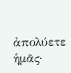ἀπολύετε ἡμᾶς·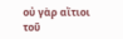οὐ γὰρ αἴτιοι τοῦ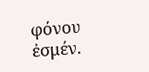φόνου ἐσμέν.